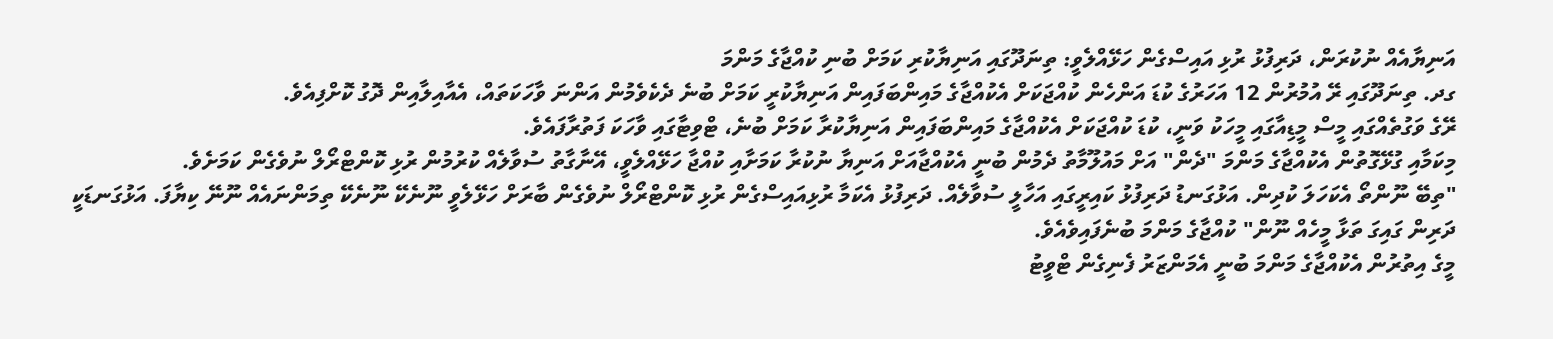އަނިޔާއެއް ނުކުރަން، ދަރިފުޅު ރުޅި އައިސްގެން ހަޅޭއްލެވީ: ތިނަދޫގައި އަނިޔާކުރި ކަމަށް ބުނި ކުއްޖާގެ މަންމަ
ގދ. ތިނަދޫގައި ރޭ އުމުރުން 12 އަހަރުގެ ކުޑަ އަންހެން ކުއްޖަކަށް އެކުއްޖާގެ މައިންބަފައިން އަނިޔާކުރީ ކަމަށް ބުނެ ދެކެވެމުން އަންނަ ވާހަކަތައް، އެއާއިލާއިން ދޮގު ކޮށްފިއެވެ.
ރޭގެ ވަގުތެއްގައި މީސް މީޑިއާގައި މީހަކު ވަނީ، ކުޑަ ކުއްޖަކަށް އެކުއްޖާގެ މައިންބަފައިން އަނިޔާކުރާ ކަމަށް ބުނެ، ޓްވިޓާގައި ވާހަކަ ފަތުރާފައެވެ.
މިކަމާއި ގުޅޭގޮތުން އެކުއްޖާގެ މަންމަ "ދެން" އަށް މައުލޫމާތު ދެމުން ބުނީ އެކުއްޖާއަށް އަނިޔާ ނުކުރާ ކަމަށާއި ކުއްޖާ ހަޅޭއްލެވީ، އޭނާގާތު ސުވާލެއް ކުރުމުން ރުޅި ކޮންޓްރޯލް ނުވެގެން ކަމަށެވެ.
"ތިބޭ ނޫންތޯ އެކަހަލަ ކުދިން. އަޅުގަނޑު ދަރިފުޅު ކައިރީގައި އަހާލީ ސުވާލެއް. ދަރިފުޅު އެކަމާ ރުޅިއައިސްގެން ރުޅި ކޮންޓްރޯލް ނުވެގެން ބާރަށް ހަޅޭލެވީ ނޫނެކޭ ނޫނެކޭ ތިމަންނައެއް ނޫނޭ ކިޔާފަ. އަޅުގަނޑަކީ ދަރިން ގައިގަ ތަޅާ މީހެއް ނޫން" ކުއްޖާގެ މަންމަ ބުނެފައިވެއެވެ.
މީގެ އިތުރުން އެކުއްޖާގެ މަންމަ ބުނީ އެމަންޒަރު ފެނިގެން ޓްވީޓު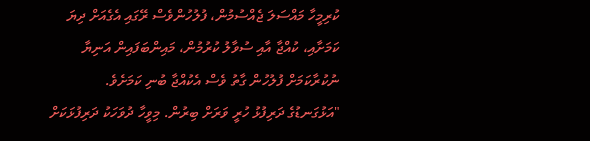ކުރިމީހާ މައްސަލަ ޖެއްސުމުން، ފުލުހުންވެސް ރޭގައި އެގެއަށް ދިޔަ ކަމަށާއި، ކުއްޖާ އާއި ސުވާލު ކުރުމުން، މައިންބަފައިން އަނިޔާ ނުކުރާކަމަށް ފުލުހުން ގާތު ވެސް އެކުއްޖާ ބުނި ކަމަށެވެ.
"އަޅުގަނޑުގެ ދަރިފުޅު ހުރީ ވަރަށް ބިރުން. މިވީހާ ދުވަހަކު ދަރިފުޅަކަށް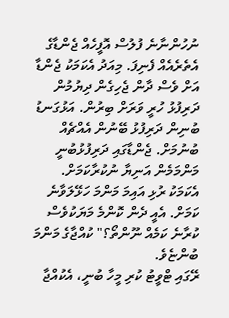ނުހުންނާނެ ފުލުސް އޮފީހެއް ޖެންޑާގެ އެތެރެއެއް ފެނިފަ. މިއަދު އެކަމަކު ޖެންޑާ އަށް ވެސް ދާން ޖެހިގެން ދިޔުމުން ދަރިފުޅު ހުރީ ވަރަށް ބިރުން. އަޅުގަނޑު ބުނިން ދަރިފުޅު ބޭނުން އެއްޗެއް ބުނުމަށް. ޖެންޑާގައި ދަރިފުޅުބުނީ މަންމަމެން އަނިޔާ ނުކުރާކަމަށް. އެކަމަކު ރުޅި އައިމަ މަންމަ ހަޅޭލަވާނެ ކަމަށް. އެއީ ދެން ކޮންމެ މަޔަކުވެސް ކުރާނެ ކަމެއް ނޫންތޯ؟" ކުއްޖާގެ މަންމަ ބުންޏެވެ.
ރޭގައި ޓްވީޓު ކުރި މީހާ ބުނީ، އެކުއްޖާ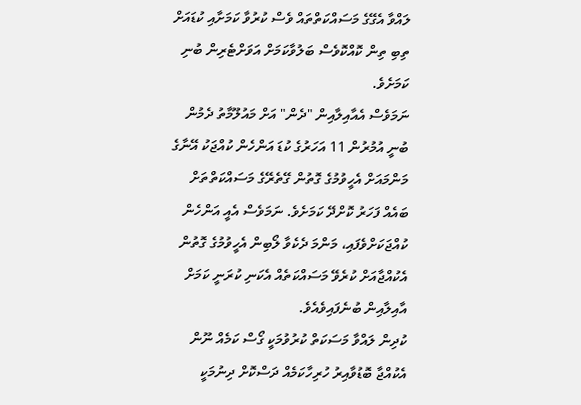ލައްވާ އެގޭގެ މަސައްކަތްތައް ވެސް ކުރުވާ ކަމަށާއި ކުޑައަށް ތިބި ތިން ކޮއްކޮވެސް ބަލުވާކަމަށް އަވަށްޓެރިން ބުނި ކަމަށެވެ.
ނަމަވެސް އެއާއިލާއިން "ދެން" އަށް މައުލޫމާތު ދެމުން ބުނީ އުމުރުން 11 އަހަރުގެ ކުޑަ އަންހެން ކުއްޖަކު އޭނާގެ މަންމައަށް އެހީވުމުގެ ގޮތުން ގޭތެރޭގެ މަސައްކަތްތަށް ބައެއް ފަހަރު ކޮށްދޭ ކަމަށެވެ. ނަމަވެސް އެއީ އަންހެން ކުއްޖަކަށްވެފައި، މަންމަ ދެކެވާ ލޯބިން އެހީވުމުގެ ގޮތުން އެކުއްޖާއަށް ކުރެވޭ މަސައްކަތެއް އެކަނި ކުރަނީ ކަމަށް އާއިލާއިން ބުނެފައިވެއެވެ.
ކުދިން ލައްވާ މަސަކަތް ކުރުވުމަކީ ގޯސް ކަމެއް ނޫން އެކުއްޖާ ބޮޑުވާއިރު ހުރިހާކަމެއް ދަސްކޮށް ދިނުމަކީ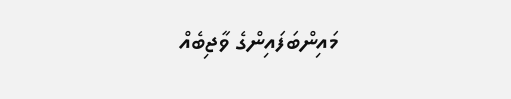މައިންބަފައިންގެ ވާޖިބެއް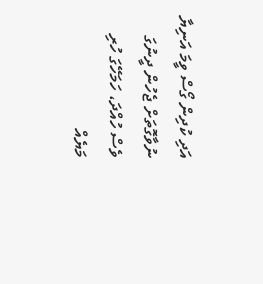އަދި ކުދިން ގޯސް ވީމަ އަނިޔާ ނުވާގޮތަށް ޖެހުން ދީނުގަ ވެސް ހުއްދަ، ހަމަހޭގަ ހުރި މަޔެއް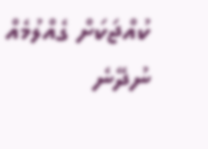ކުއްޖަކަށް ގެއްލުމެއް ނުދޭނެ